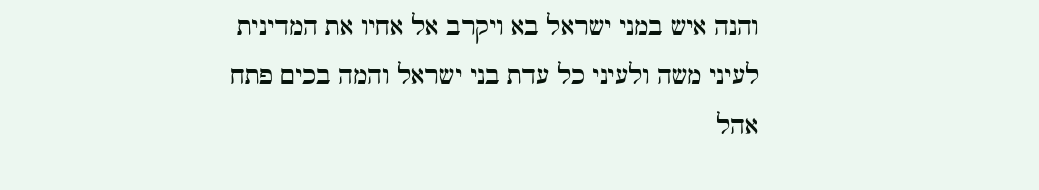והנה איש במני ישראל בא ויקרב אל אחיו את המדינית לעיני משה ולעיני כל עדת בני ישראל והמה בכים פתח אהל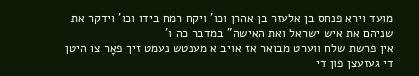מועד וירא פנחס בן אלעזר בן אהרן וכו’ ויקח רמח בידו וכו’ וידקר את שניהם את איש ישראל ואת האישה” במדבר כה ו’
אין פרשת שלח ווערט מבואר אז אויב א מענטש נעמט זיך פאָר צו היטן די געזעצן פון די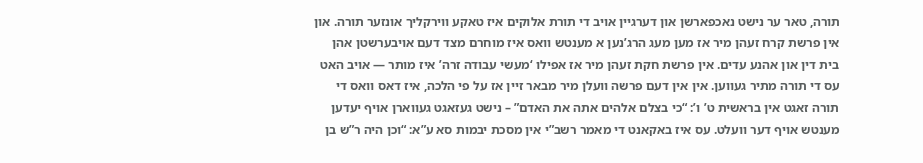תורה, טאר ער נישט נאכפארשן און דערגיין אויב די תורת אלוקים איז טאקע ווירקליך אונזער תורה. און אין פרשת קרח זעהן מיר אז מען מעג הרג’נען א מענטש וואס איז מוחרם מצד דעם אויבערשטן אהן בית דין און אהנע עדים. אין פרשת חקת זעהן מיר אז אפילו ‘מעשי עבודה זרה’ איז מותר — אויב האט עס די תורה מתיר געווען. אין אין דעם פרשה וועלן מיר מבאר זיין אז על פי הלכה, איז דאס וואס די תורה זאגט אין בראשית ט’ ו’: “כי בצלם אלהים אתה את האדם” – נישט געזאגט געווארן אויף יעדען מענטש אויף דער וועלט. עס איז באקאנט די מאמר רשב”י אין מסכת יבמות סא ע”א: “וכן היה ר”ש בן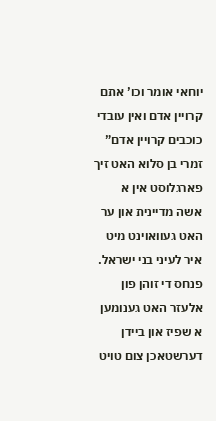יוחאי אומר וכו’ אתם קרויין אדם ואין עובדי כוכבים קרויין אדם”
זמרי בן סלוא האט זיך פארגלוסט אין א אשה מדיינית און ער האט געוואוינט מיט איר לעיני בני ישראל. פנחס די זוהן פון אלעזר האט גענומען א שפיז און ביידן דערשטאכן צום טויט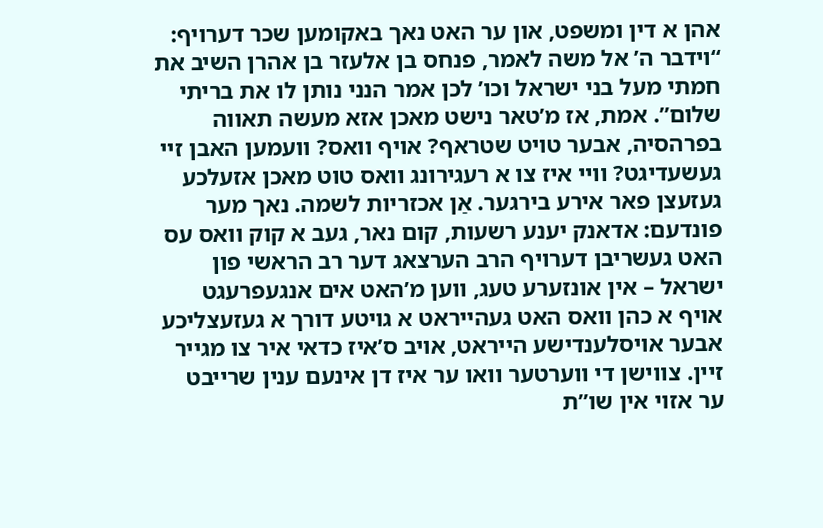אהן א דין ומשפט, און ער האט נאך באקומען שכר דערויף: “וידבר ה’ אל משה לאמר, פנחס בן אלעזר בן אהרן השיב את חמתי מעל בני ישראל וכו’ לכן אמר הנני נותן לו את בריתי שלום”. אמת, אז מ’טאר נישט מאכן אזא מעשה תאווה בפרהסיה, אבער טויט שטראף? אויף וואס? וועמען האבן זיי געשעדיגט? וויי איז צו א רעגירונג וואס טוט מאכן אזעלכע געזעצן פאר אירע בירגער. אַן אכזריות לשמה. נאך מער פונדעם: אדאנק יענע רשעות, קום נאר, געב א קוק וואס עס האט געשריבן דערויף הרב הערצאג דער רב הראשי פון ישראל – אין אונזערע טעג, ווען מ’האט אים אנגעפרעגט אויף א כהן וואס האט געהייראט א גויטע דורך א געזעצליכע אבער אויסלענדישע הייראט, אויב ס’איז כדאי איר צו מגייר זיין. צווישן די ווערטער וואו ער איז דן אינעם ענין שרייבט ער אזוי אין שו”ת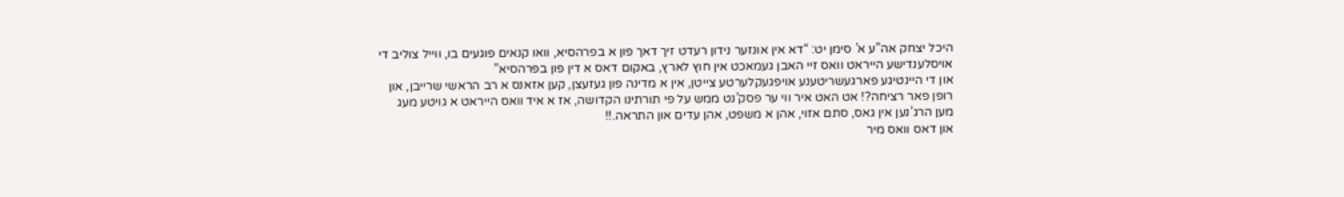היכל יצחק אה”ע א’ סימן יט: “דא אין אונזער נידון רעדט זיך דאך פון א בפרהסיא, וואו קנאים פוגעים בו, ווייל צוליב די אויסלענדישע הייראט וואס זיי האבן געמאכט אין חוץ לארץ, באקום דאס א דין פון בפרהסיא”
און די היינטיגע פארגעשריטענע אויפגעקלערטע צייטן, אין א מדינה פון געזעצן, קען אזאנס א רב הראשי שרייבן, און רופן פאר רציחה?! אט האט איר ווי ער פסק’נט ממש על פי תורתינו הקדושה, אז א איד וואס הייראט א גויטע מעג מען הרג’נען אין גאס, סתם אזוי, אהן א משפט, אהן עדים און התראה.!!
און דאס וואס מיר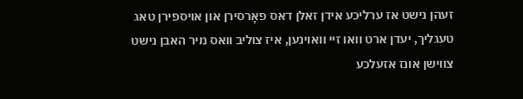זעהן נישט אז ערליכע אידן זאלן דאס פאָרסירן און אויספירן טאג טעגליך, יעדן ארט וואו זיי וואוינען, איז צוליב וואס מיר האבן נישט צווישן אונז אזעלכע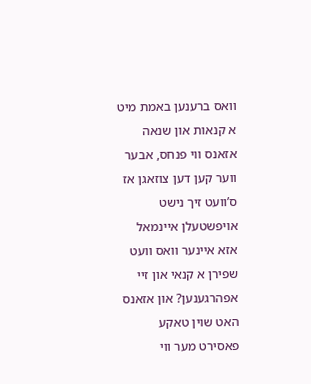וואס ברענען באמת מיט א קנאות און שנאה אזאנס ווי פנחס, אבער ווער קען דען צוזאגן אז ס’וועט זיך נישט אויפשטעלן איינמאל אזא איינער וואס וועט שפירן א קנאי און זיי אפהרגענען? און אזאנס האט שוין טאקע פאסירט מער ווי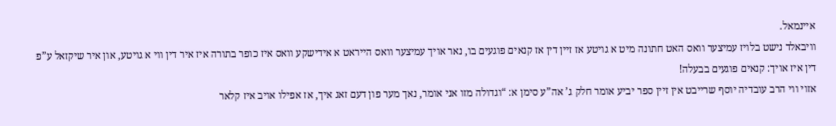איינמאל.
וויבאלד נישט בלויז עמיצער וואס האט חתונה מיט א גויטע אז זיין דין אז קנאים פוגעים בו, נאר אויך עמיצער וואס הייראט א אידישקע וואס איז כופר בתורה איז איר דין ווי א גויטע, און איר שיקזאל ע”פ דין איז אויך: קנאים פוגעים בבעלה!
אזוי ווי הרב עובדיה יוסף שרייבט אין זיין ספר יביע אומר חלק ג’ אה”ע סימן א: “וגדולה מזו אני אומר, נאך מער פון דעם זאג איך, אז אפילו אויב איז קלאר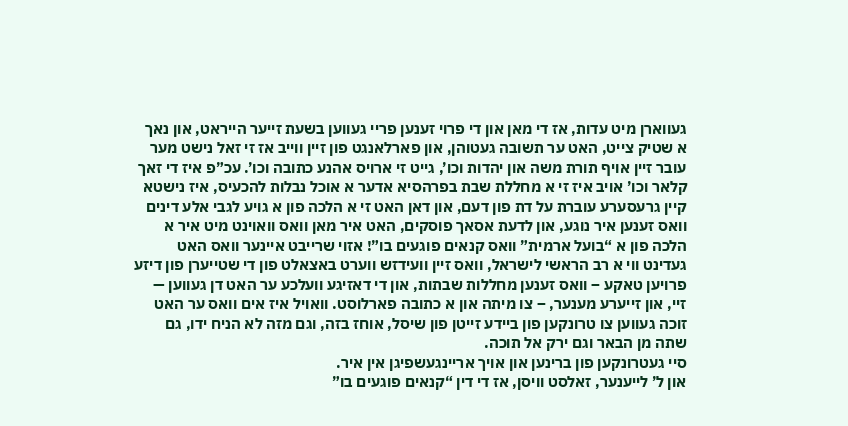געווארן מיט עדות, אז די מאן און די פרוי זענען פריי געווען בשעת זייער הייראט, און נאך א שטיק צייט, האט ער תשובה געטוהן, און פארלאנגט פון זיין ווייב אז זי זאל נישט מער עובר זיין אויף תורת משה און יהדות וכו’, גייט זי ארויס אהנע כתובה וכו’. עכ”פ איז די זאך קלאר וכו’ אויב איז זי א מחללת שבת בפרהסיא אדער א אוכל נבלות להכעיס, איז נישטא קיין גרעסערע עוברת על דת פון דעם, און דאן האט זי א הלכה פון א גויע לגבי אלע דינים וואס זענען איר נוגע, און לדעת אסאך פוסקים, האט איר מאן וואס וואוינט מיט איר א הלכה פון א “בועל ארמית” וואס קנאים פוגעים בו”! אזוי שרייבט איינער וואס האט געדינט ווי א רב הראשי לישראל, וואס זיין וועידזש ווערט באצאלט פון די שטייערן פון דיזע פרויען טאקע – וואס זענען מחללות שבתות, און די דאזיגע וועלכע ער האט דן געווען — זיי, און זייערע מענער, – צו מיתה און א כתובה פארלוסט. וואויל איז אים וואס ער האט זוכה געווען צו טרונקען פון ביידע זייטן פון שיסל, אוחז בזה, וגם מזה לא הניח ידו, גם שתה מן הבאר וגם ירק אל תוכה.
סיי געטרונקען פון ברינען און אויך אריינגעשפיגן אין איר.
און ל’ לייענער, זאלסט וויסן, אז די דין “קנאים פוגעים בו”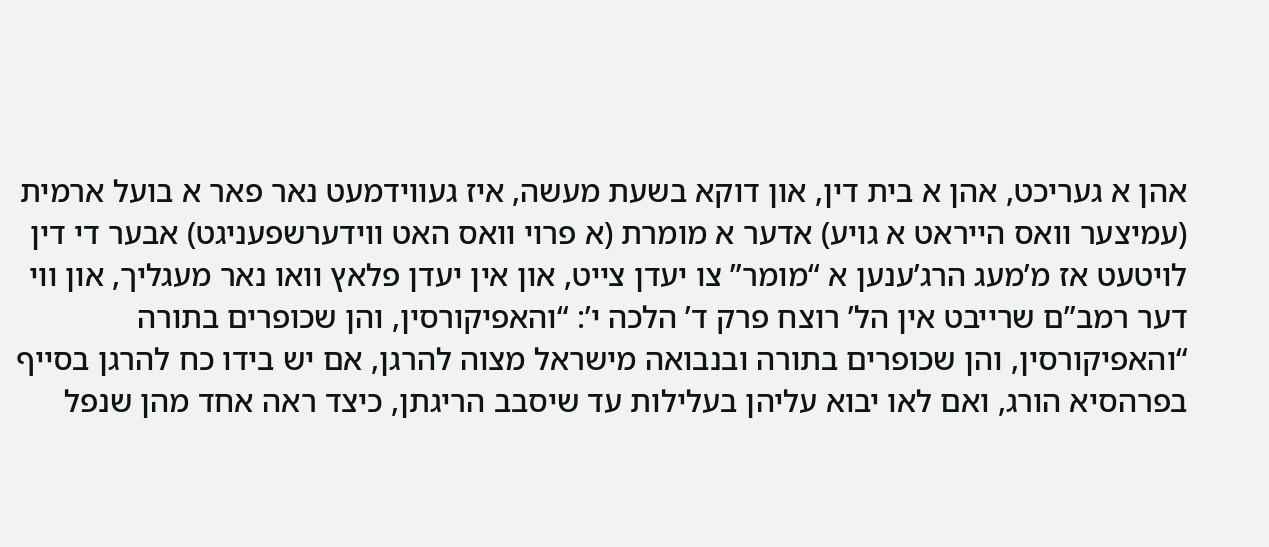אהן א געריכט, אהן א בית דין, און דוקא בשעת מעשה, איז געווידמעט נאר פאר א בועל ארמית (עמיצער וואס הייראט א גויע) אדער א מומרת (א פרוי וואס האט ווידערשפעניגט) אבער די דין לויטעט אז מ’מעג הרג’ענען א “מומר” צו יעדן צייט, און אין יעדן פלאץ וואו נאר מעגליך, און ווי דער רמב”ם שרייבט אין הל’ רוצח פרק ד’ הלכה י’: “והאפיקורסין, והן שכופרים בתורה “והאפיקורסין, והן שכופרים בתורה ובנבואה מישראל מצוה להרגן, אם יש בידו כח להרגן בסייף בפרהסיא הורג, ואם לאו יבוא עליהן בעלילות עד שיסבב הריגתן, כיצד ראה אחד מהן שנפל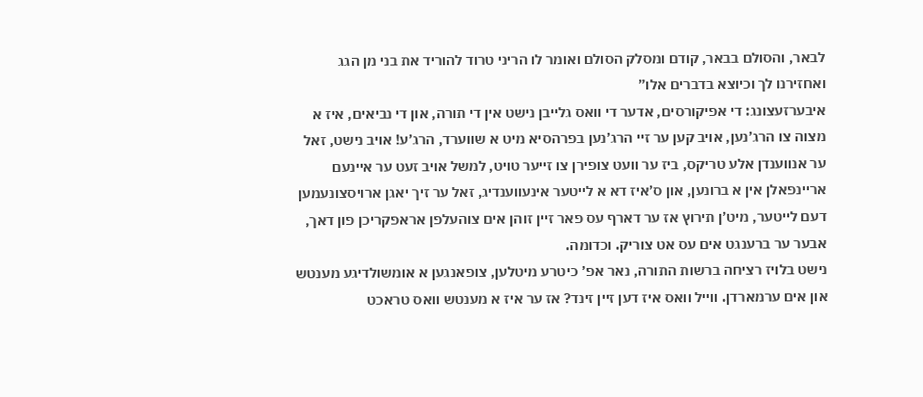לבאר, והסולם בבאר, קודם ומסלק הסולם ואומר לו הריני טרוד להוריד את בני מן הגג ואחזירנו לך וכיוצא בדברים אלו”
איבערזעצונג: די אפיקורסים, אדער די וואס גלייבן נישט אין די תורה, און די נביאים, איז א מצוה צו הרג’נען, אויב קען ער זיי הרג’נען בפרהסיא מיט א שווערד, הרג’ע! אויב נישט, זאל ער אנווענדן אלע טריקס, ביז ער וועט צופירן צו זייער טויט, למשל אויב זעט ער איינעם אריינפאלן אין א ברונען, און ס’איז דא א לייטער אינעווענדיג, זאל ער זיך יאגן ארויסצונעמען דעם לייטער, מיט’ן תירוץ אז ער דארף עס פאר זיין זוהן אים צוהעלפן אראפקריכן פון דאך, אבער ער ברענגט אים עס אט צוריק. וכדומה.
נישט בלויז רציחה ברשות התורה, נאר אפ’ כיטרע מיטלען, צופאנגען א אומשולדיגע מענטש און אים ערמארדן. ווייל וואס איז דען זיין זינד? אז ער איז א מענטש וואס טראכט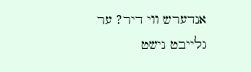אנדערש ווי דיר? ער גלייבט נישט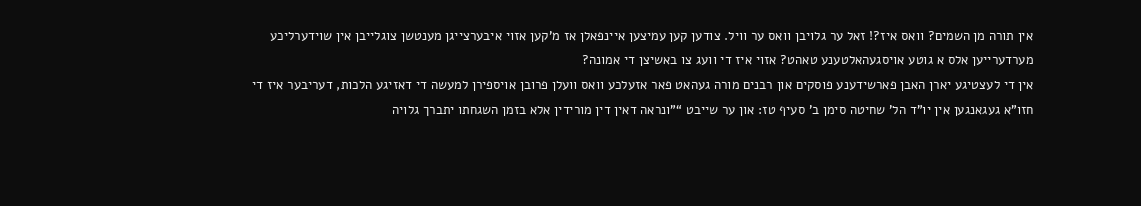אין תורה מן השמים? וואס איז?! זאל ער גלויבן וואס ער וויל. צודען קען עמיצען איינפאלן אז מ’קען אזוי איבערצייגן מענטשן צוגלייבן אין שוידערליכע מערדערייען אלס א גוטע אויסגעהאלטענע טאהט? אזוי איז די וועג צו באשיצן די אמונה?
אין די לעצטיגע יארן האבן פארשידענע פוסקים און רבנים מורה געהאט פאר אזעלכע וואס וועלן פרובן אויספירן למעשה די דאזיגע הלכות, דעריבער איז די חזו”א געגאנגען אין יו”ד הל’ שחיטה סימן ב’ סעיף טז: און ער שייבט “”ונראה דאין דין מורידין אלא בזמן השגחתו יתברך גלויה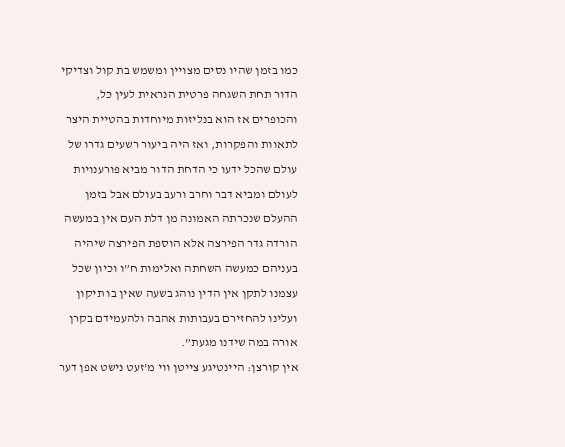כמו בזמן שהיו נסים מצויין ומשמש בת קול וצדיקי הדור תחת השגחה פרטית הנראית לעין כל, והכופרים אז הוא בנליזות מיוחדות בהטיית היצר לתאוות והפקרות, ואז היה ביעור רשעים גדרו של עולם שהכל ידעו כי הדחת הדור מביא פורענויות לעולם ומביא דבר וחרב ורעב בעולם אבל בזמן ההעלם שנכרתה האמונה מן דלת העם אין במעשה הורדה גדר הפירצה אלא הוספת הפירצה שיהיה בעניהם כמעשה השחתה ואלימות ח”ו וכיון שכל עצמנו לתקן אין הדין נוהג בשעה שאין בו תיקון ועלינו להחזירם בעבותות אהבה ולהעמידם בקרן אורה במה שידנו מגעת”.
אין קורצן: היינטיגע צייטן ווי מ’זעט נישט אפן דער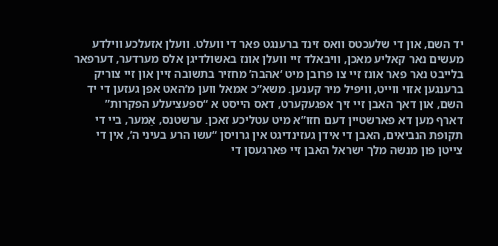יד השם, און די שלעכטס וואס זינד ברענגט פאר די וועלט. וועלן אזעלכע ווילדע מעשים נאר קאליע מאכן, וויבאלד זיי וועלן אונז באשולדיגן אלס מערדער, דערפאר בלייבט נאר פאר אונז זיי צו פרובן מיט ‘אהבה’ מחזיר בתשובה זיין און זיי צוריק ברענגען אזוי ווייט, וויפיל מיר קענען. משא”כ אמאל ווען מ’האט אפן געזען די יד השם, און דאך האבן זיי זיך אפגעקערט, דאס הייסט א “ספעציעלע הפקרות”
דארף מען דא פארשטיין דעם חזו”א מיט עטליכע זאכן. ערשטנס, אַמער, ביי די תקופת הנביאים, האבן די אידן געזינדיגט אין גרויסן “עשו הרע בעיני ה’, אין די צייטן פון מנשה מלך ישראל האבן זיי פארגעסן די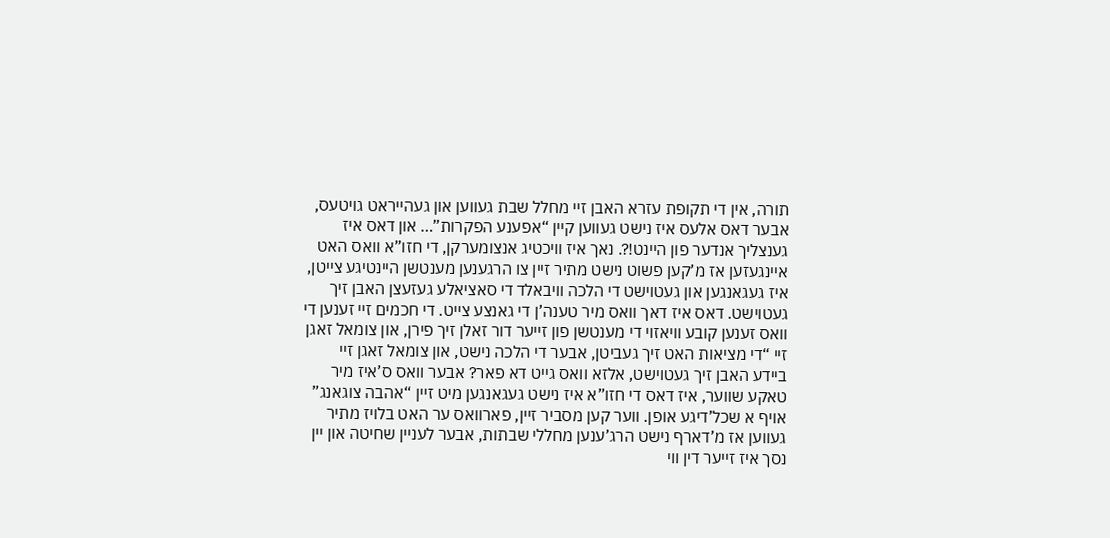תורה, אין די תקופת עזרא האבן זיי מחלל שבת געווען און געהייראט גויטעס, אבער דאס אלעס איז נישט געווען קיין “אפענע הפקרות”… און דאס איז גענצליך אנדער פון היינט!?. נאך איז וויכטיג אנצומערקן, די חזו”א וואס האט איינגעזען אז מ’קען פשוט נישט מתיר זיין צו הרגענען מענטשן היינטיגע צייטן, איז געגאנגען און געטוישט די הלכה וויבאלד די סאציאלע געזעצן האבן זיך געטוישט. דאס איז דאך וואס מיר טענה’ן די גאנצע צייט. די חכמים זיי זענען די וואס זענען קובע וויאזוי די מענטשן פון זייער דור זאלן זיך פירן, און צומאל זאגן זיי “די מציאות האט זיך געביטן, אבער די הלכה נישט, און צומאל זאגן זיי ביידע האבן זיך געטוישט, אלזא וואס גייט דא פאר? אבער וואס ס’איז מיר טאקע שווער, איז דאס די חזו”א איז נישט געגאנגען מיט זיין “אהבה צוגאנג” אויף א שכל’דיגע אופן. ווער קען מסביר זיין, פארוואס ער האט בלויז מתיר געווען אז מ’דארף נישט הרג’ענען מחללי שבתות, אבער לעניין שחיטה און יין נסך איז זייער דין ווי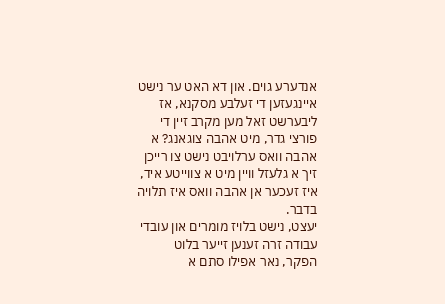אנדערע גוים. און דא האט ער נישט איינגעזען די זעלבע מסקנא, אז ליבערשט זאל מען מקרב זיין די פורצי גדר, מיט אהבה צוגאנג? א אהבה וואס ערלויבט נישט צו רייכן זיך א גלעזל וויין מיט א צווייטע איד, איז זעכער אן אהבה וואס איז תלויה בדבר.
יעצט, נישט בלויז מומרים און עובדי עבודה זרה זענען זייער בלוט הפקר, נאר אפילו סתם א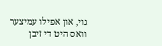גוי, און אפילו עמיצער וואס היט די זיבן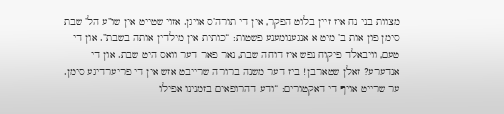מצוות בני נח איז זיין בלוט הפקר, אין די תורה’ס אויגן. אזוי שטייט אין שו”ע הל’ שבת סימן פון אות ב’ מיט א אנגענומענע פשטות: “כותית אין מילדין אותה בשבת”. און די טעם, וויבאלד פיקוח נפש איז דוחה שבת, נאר פאר דער וואס היט שבת. און די אנדערע? זאלן שטארבן! ביז דער משנה ברורה שרייבט אזש אין די פריערדיגע סימן. ער שרייט אויף די דאקטורים: “ודע דהרופאים בזמנינו אפילו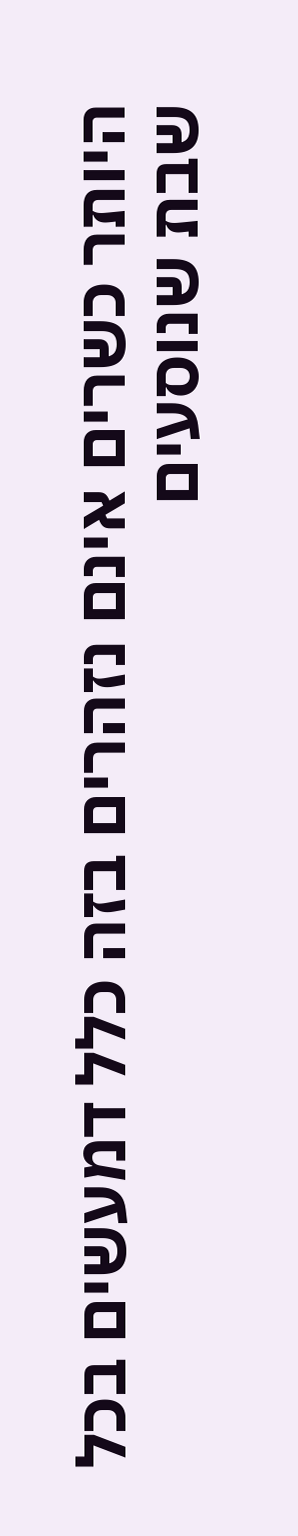היותר כשרים אינם נזהרים בזה כלל דמעשים בכל שבת שנוסעים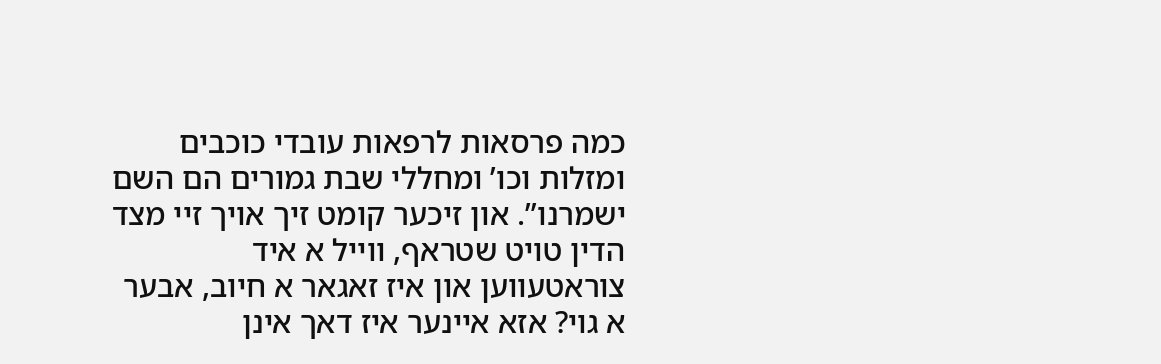כמה פרסאות לרפאות עובדי כוכבים ומזלות וכו’ ומחללי שבת גמורים הם השם ישמרנו”. און זיכער קומט זיך אויך זיי מצד הדין טויט שטראף, ווייל א איד צוראטעווען און איז זאגאר א חיוב, אבער א גוי? אזא איינער איז דאך אינן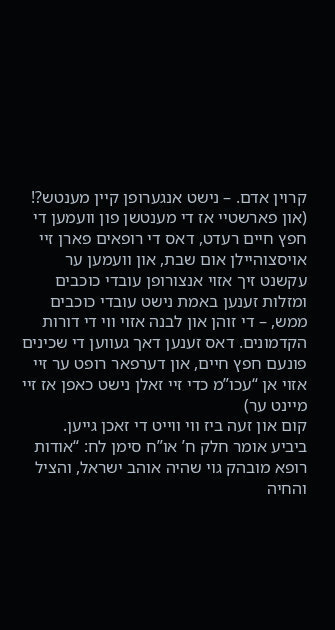קרוין אדם. – נישט אנגערופן קיין מענטש?! (און פארשטיי אז די מענטשן פון וועמען די חפץ חיים רעדט, דאס די רופאים פארן זיי אויסצוהיילן אום שבת, און וועמען ער עקשנט זיך אזוי אנצורופן עובדי כוכבים ומזלות זענען באמת נישט עובדי כוכבים ממש, – די זוהן און לבנה אזוי ווי די דורות הקדמונים. דאס זענען דאך געווען די שכינים פונעם חפץ חיים, און דערפאר רופט ער זיי אזוי אן “עכו”מ כדי זיי זאלן נישט כאפן אז זיי מיינט ער)
קום און זעה ביז ווי ווייט די זאכן גייען.
ביביע אומר חלק ח’ או”ח סימן לח: “אודות רופא מובהק גוי שהיה אוהב ישראל, והציל והחיה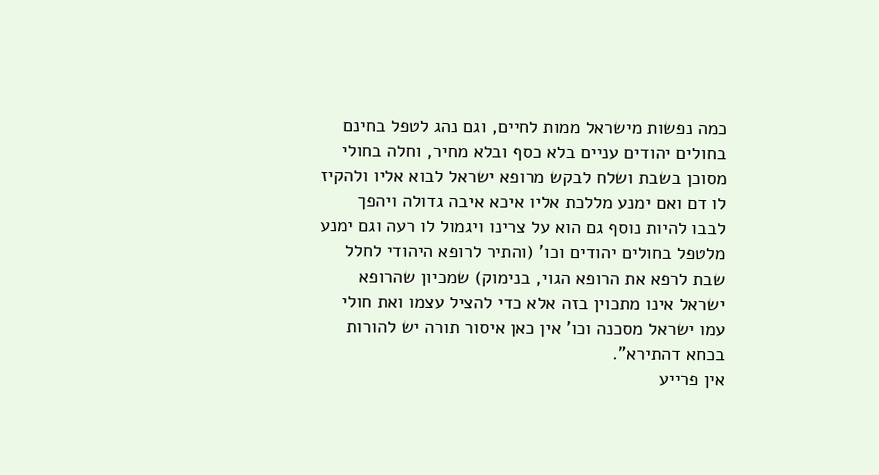כמה נפשות מישראל ממות לחיים, וגם נהג לטפל בחינם בחולים יהודים עניים בלא כסף ובלא מחיר, וחלה בחולי מסוכן בשבת ושלח לבקש מרופא ישראל לבוא אליו ולהקיז לו דם ואם ימנע מללכת אליו איכא איבה גדולה ויהפך לבבו להיות נוסף גם הוא על צרינו ויגמול לו רעה וגם ימנע מלטפל בחולים יהודים וכו’ (והתיר לרופא היהודי לחלל שבת לרפא את הרופא הגוי, בנימוק) שמכיון שהרופא ישראל אינו מתכוין בזה אלא כדי להציל עצמו ואת חולי עמו ישראל מסכנה וכו’ אין כאן איסור תורה יש להורות בכחא דהתירא”.
אין פרייע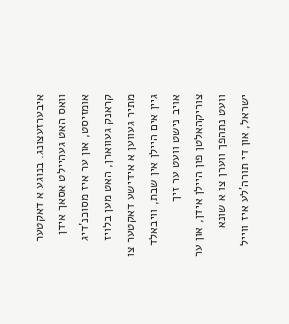איבערזעצונג. בנוגע א דאקטער וואס האט געהיילט אסאך אידן אומזיסט, און ער איז מסוכנ’דיג קראנק געווארן, האט מען בלויז מתיר געווען א אידישע דאקטער צו גיין אים היילן אין שבת, וויבאלד אויב נישט וועט ער זיך צוריקהאלטן פון היילן אידן, און ער וועט נתהפך ווערן צו א שונא ישראל, און די תורה’לע איז ווייל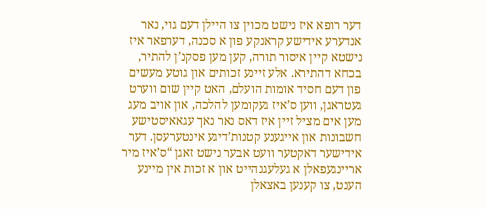דער רופא איז נישט מכוין צו היילן דעם גוי, נאר אנדערע אידישע קראנקע פון א סכנה, דערפאר איז נישטא קיין איסור תורה, קען מען פסקנ’ן להתיר, בכחא דהתירא. אלע זיינע זכותים און גוטע מעשים פון דעם חסיד אומות הועלם, האט קיין שום ווערט געטראגן, ווען ס’איז געקומען להלכה, און אויב מעג מען אים מציל זיין איז דאס נאר נאך עגאאיסטישע חשבונות און אייגענע קטנות’דיגע אינטערעסן. דער אידישער דאקטער וועט אבער נישט זאגן “ס’איז מיר אריינגעפאלן א געלעגנהייט און א זכות אין מיינע הענט, צו קענען באצאלן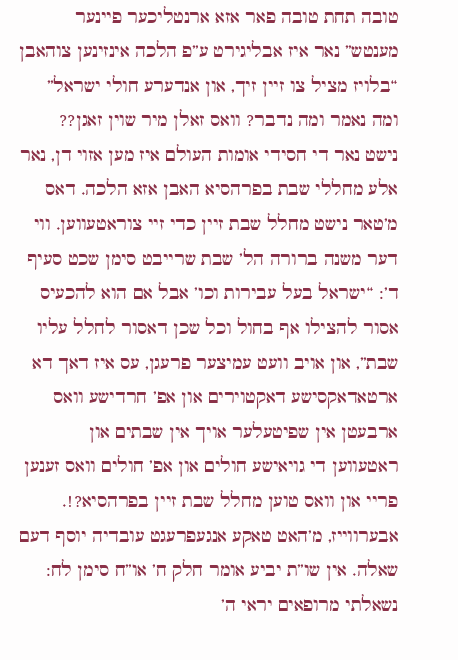טובה תחת טובה פאר אזא ארנטליכער פיינער מענטש” נאר איז אבליגירט ע”פ הלכה אינזינען צוהאבן “בלויז מציל צו זיין זיך, און אנדערע חולי ישראל” ומה נאמר ומה נדבר? וואס זאלן מיר שוין זאגן??
נישט נאר די חסידי אומות העולם איז מען אזוי דן, נאר אלע מחללי שבת בפרהסיא האבן אזא הלכה. דאס מ’טאר נישט מחלל שבת זיין כדי זיי צוראטעווען. ווי דער משנה ברורה הל’ שבת שרייבט סימן שכט סעיף ד’: “ישראל בעל עבירות וכו’ אבל אם הוא להכעיס אסור להצילו אף בחול וכל שכן דאסור לחלל עליו שבת”, און אויב וועט עמיצער פרעגן, עס איז דאך דא ארטאדאקסישע דאקטוירים און אפ’ חרדישע וואס ארבעטן אין שפיטעלער אויך אין שבתים און ראטעווען די גויאישע חולים און אפ’ חולים וואס זענען פריי און וואס טוען מחלל שבת זיין בפרהסיא?!.
אבערווייז, מ’האט טאקע אנגעפרעגט עובדיה יוסף דעם שאלה. אין שו”ת יביע אומר חלק ח’ או”ח סימן לח: נשאלתי מרופאים יראי ה’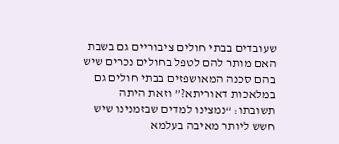שעובדים בבתי חולים ציבוריים גם בשבת האם מותר להם לטפל בחולים נכרים שיש בהם סכנה המאושפזים בבתי חולים גם במלאכות דאוריתא?” וזאת היתה תשובתו: “נמצינו למדים שבזמנינו שיש חשש ליותר מאיבה בעלמא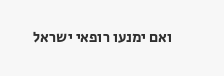ואם ימנעו רופאי ישראל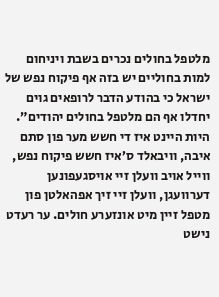מלטפל בחולים נכרים בשבת ויניחום למות בחוליים יש בזה אף פיקוח נפש של ישראל כי בהודע הדבר לרופאים גוים יחדלו אף הם מלטפל בחולים יהודים”. היות היינט איז די חשש מער פון סתם איבה, וויבאלד ס’איז חשש פיקוח נפש, ווייל אויב וועלן זיי אויסגעפונען דערוועגן, וועלן זיי זיך אפהאלטן פון מטפל זיין מיט אונזערע חולים. ער רעדט נישט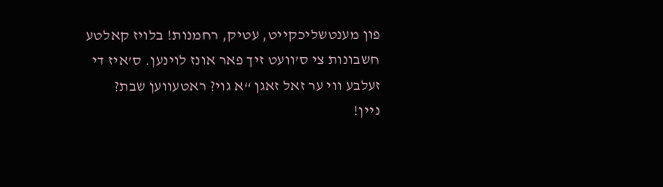פון מענטשליכקייט, עטיק, רחמנות! בלויז קאלטע חשבונות צי ס’וועט זיך פאר אונז לוינען. ס’איז די זעלבע ווי ער זאל זאגן “א גוי? ראטעווען שבת? ניין!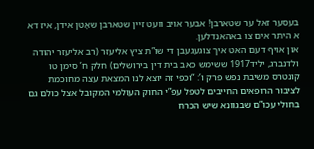בעסער זאל ער שטארבן! אבער אויב וועט זיין שטארבן שאָטן אידן, איז דא א היתר אים צו באהאנדלען.
און אויף דעם האט איך צוגעגעבן די שו”ת ציץ אליעזר (רב אליעזר יהודה ולדנברג, יליד1917 ששימש כאב בית דין בירושלים) חלק ח’ סימן טו קונטרס משיבת נפש פרק ו’: “וכפי זה יוצא לנו המצאת עצה מחוכמת לציבור הרופאים החייבים לטפל עפ”י החוק העולמי המקובל אצל כולם גם בחולי עכו”ם שבגוונא שיש הכרח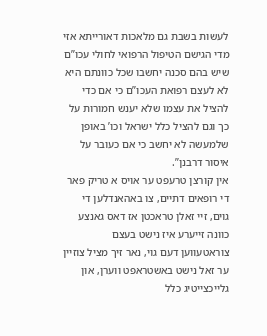לעשות בשבת גם מלאכות דאורייתא אזי מדי הגישם הטיפול הרפואי לחולי עכו”ם שיש בהם סכנה יחשבו שכל כוונתם היא לא לעצם רפואת העכו”ם כי אם כדי להציל את עצמו שלא יענש חמורות על כך וגם להציל כלל ישראל וכו’ באופן שלמעשה לא יחשב כי אם כעובר על איסור דרבנן”.
אין קורצן טרעפט ער אויס א טריק פאר די רופאים דתיים, צו באהאנדלען די גוים, זיי זאלן טראכטן אז דאס גאנצע כוונה זייערע איז נישט בעצם צוראטעווען דעם גוי, נאר זיך מציל צוזיין ער זאל נישט באשטראפט ווערן, און גלייכצייטיג כלל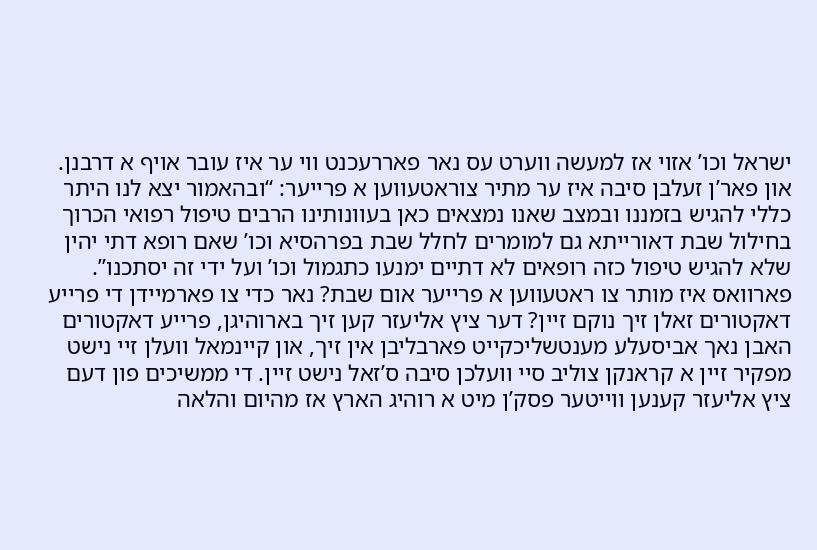ישראל וכו’ אזוי אז למעשה ווערט עס נאר פאררעכנט ווי ער איז עובר אויף א דרבנן. און פאר’ן זעלבן סיבה איז ער מתיר צוראטעווען א פרייער: “ובהאמור יצא לנו היתר כללי להגיש בזמננו ובמצב שאנו נמצאים כאן בעוונותינו הרבים טיפול רפואי הכרוך בחילול שבת דאורייתא גם למומרים לחלל שבת בפרהסיא וכו’ שאם רופא דתי יהין שלא להגיש טיפול כזה רופאים לא דתיים ימנעו כתגמול וכו’ ועל ידי זה יסתכנו”.
פארוואס איז מותר צו ראטעווען א פרייער אום שבת? נאר כדי צו פארמיידן די פרייע דאקטורים זאלן זיך נוקם זיין? דער ציץ אליעזר קען זיך בארוהיגן, פרייע דאקטורים האבן נאך אביסעלע מענטשליכקייט פארבליבן אין זיך, און קיינמאל וועלן זיי נישט מפקיר זיין א קראנקן צוליב סיי וועלכן סיבה ס’זאל נישט זיין. די ממשיכים פון דעם ציץ אליעזר קענען ווייטער פסק’ן מיט א רוהיג הארץ אז מהיום והלאה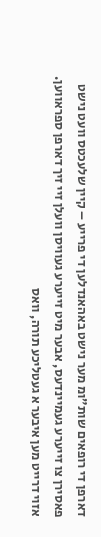דארפן די רופאים שות”ומ מער נישט באהאנדלען די פרייע – קיין שלעכטס וועט נישט פאסירן צו זייערע געמיינדעס, אבער מיט זייערע געוויסן וועלן זיי זיך דארפן ספראווען.
אזוי דרייט מען איבער א געטליכע תורה, וואס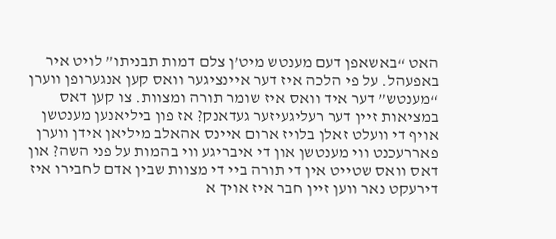האט “באשאפן דעם מענטש מיט’ן צלם דמות תבניתו” לויט איר באפעהל. על פי הלכה איז דער איינציגער וואס קען אנגערופן ווערן “מענטש” דער איד וואס איז שומר תורה ומצוות. צו קען דאס במציאות זיין דער רעליגעיזער געדאנק? אז פון ביליאנען מענטשן אויף די וועלט זאלן בלויז ארום איינס אהאלב מיליאן אידן ווערן פאררעכנט ווי מענטשן און די איבריגע ווי בהמות על פני השה? און דאס וואס שטייט אין די תורה ביי די מצוות שבין אדם לחבירו איז דירעקט נאר ווען זיין חבר איז אויך א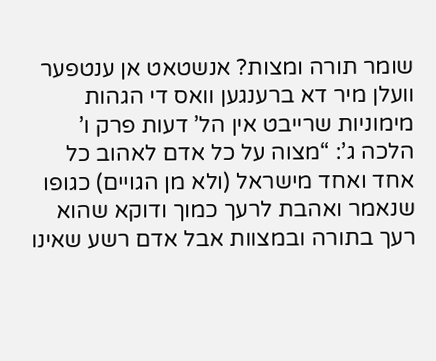שומר תורה ומצות? אנשטאט אן ענטפער וועלן מיר דא ברענגען וואס די הגהות מימוניות שרייבט אין הל’ דעות פרק ו’ הלכה ג’: “מצוה על כל אדם לאהוב כל אחד ואחד מישראל (ולא מן הגויים) כגופו שנאמר ואהבת לרעך כמוך ודוקא שהוא רעך בתורה ובמצוות אבל אדם רשע שאינו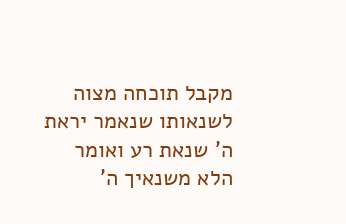מקבל תוכחה מצוה לשנאותו שנאמר יראת ה’ שנאת רע ואומר הלא משנאיך ה’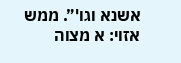אשנא וגו'”. ממש אזוי: א מצוה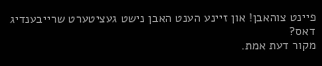פיינט צוהאבן! און זיינע הענט האבן נישט געציטערט שרייבענדיג דאס?
מקור דעת אמת.